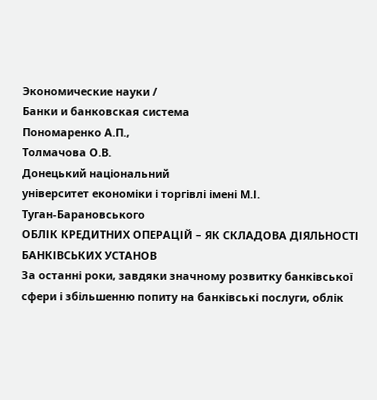Экономические науки /
Банки и банковская система
Пономаренко А.П.,
Толмачова О.В.
Донецький національний
університет економіки і торгівлі імені М.І.
Туган-Барановського
ОБЛІК КРЕДИТНИХ ОПЕРАЦІЙ – ЯК СКЛАДОВА ДІЯЛЬНОСТІ
БАНКІВСЬКИХ УСТАНОВ
За останні роки, завдяки значному розвитку банківської
сфери і збільшенню попиту на банківські послуги, облік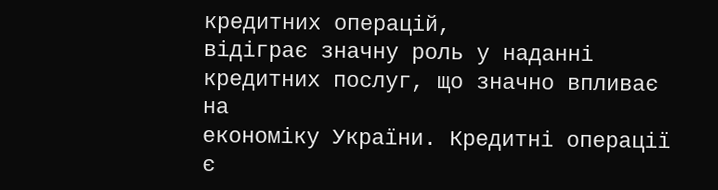кредитних операцій,
відіграє значну роль у наданні кредитних послуг, що значно впливає на
економіку України. Кредитні операції є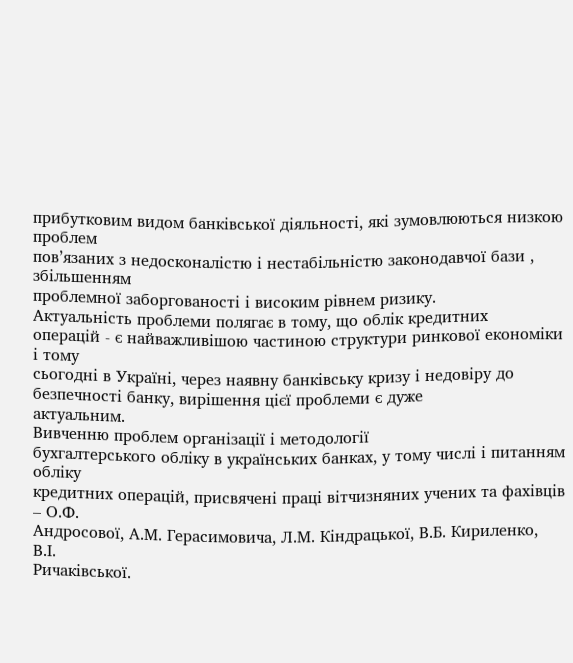прибутковим видом банківської діяльності, які зумовлюються низкою проблем
пов’язаних з недосконалістю і нестабільністю законодавчої бази , збільшенням
проблемної заборгованості і високим рівнем ризику.
Актуальність проблеми полягає в тому, що облік кредитних
операцій - є найважливішою частиною структури ринкової економіки і тому
сьогодні в Україні, через наявну банківську кризу і недовіру до безпечності банку, вирішення цієї проблеми є дуже
актуальним.
Вивченню проблем організації і методології
бухгалтерського обліку в українських банках, у тому числі і питанням обліку
кредитних операцій, присвячені праці вітчизняних учених та фахівців – О.Ф.
Андросової, А.М. Герасимовича, Л.М. Кіндрацької, В.Б. Кириленко, В.І.
Ричаківської.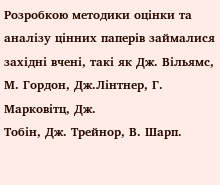Розробкою методики оцінки та аналізу цінних паперів займалися
західні вчені, такі як Дж. Вільямс, М. Гордон, Дж.Лінтнер, Г. Марковітц, Дж.
Тобін, Дж. Трейнор, В. Шарп.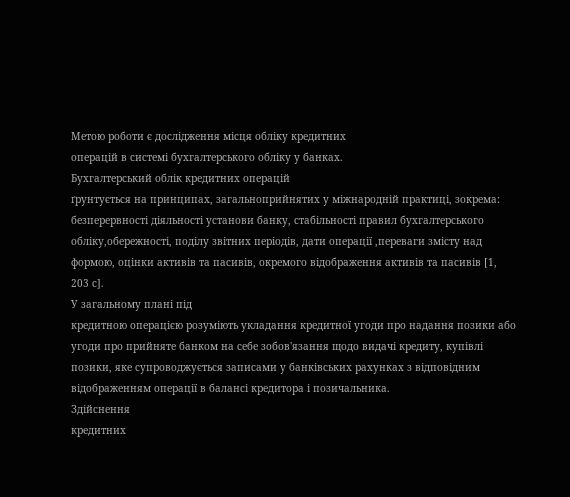Метою роботи є дослідження місця обліку кредитних
операцій в системі бухгалтерського обліку у банках.
Бухгалтерський облік кредитних операцій
ґрунтується на принципах, загальноприйнятих у міжнародній практиці, зокрема:
безперервності діяльності установи банку, стабільності правил бухгалтерського
обліку,обережності, поділу звітних періодів, дати операції ,переваги змісту над
формою, оцінки активів та пасивів, окремого відображення активів та пасивів [1,
203 с].
У загальному плані під
кредитною операцією розуміють укладання кредитної угоди про надання позики або
угоди про прийняте банком на себе зобов'язання щодо видачі кредиту, купівлі
позики, яке супроводжується записами у банківських рахунках з відповідним
відображенням операції в балансі кредитора і позичальника.
Здійснення
кредитних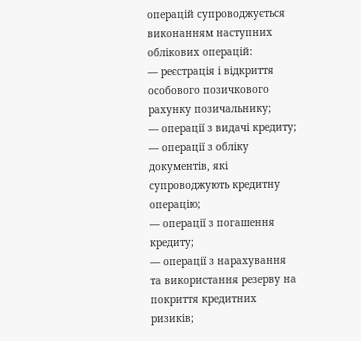операцій супроводжується виконанням наступних облікових операцій:
— реєстрація і відкриття особового позичкового рахунку позичальнику;
— операції з видачі кредиту;
— операції з обліку документів, які супроводжують кредитну операцію;
— операції з погашення кредиту;
— операції з нарахування та використання резерву на покриття кредитних ризиків;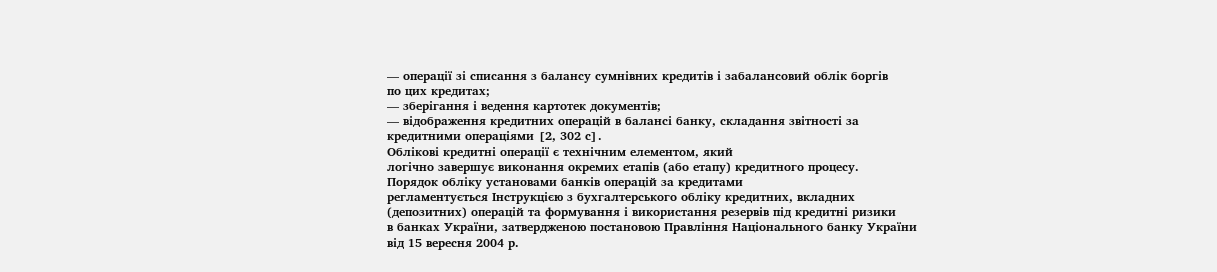— операції зі списання з балансу сумнівних кредитів і забалансовий облік боргів
по цих кредитах;
— зберігання і ведення картотек документів;
— відображення кредитних операцій в балансі банку, складання звітності за
кредитними операціями [2, 302 с].
Облікові кредитні операції є технічним елементом, який
логічно завершує виконання окремих етапів (або етапу) кредитного процесу.
Порядок обліку установами банків операцій за кредитами
регламентується Інструкцією з бухгалтерського обліку кредитних, вкладних
(депозитних) операцій та формування і використання резервів під кредитні ризики
в банках України, затвердженою постановою Правління Національного банку України
від 15 вересня 2004 р.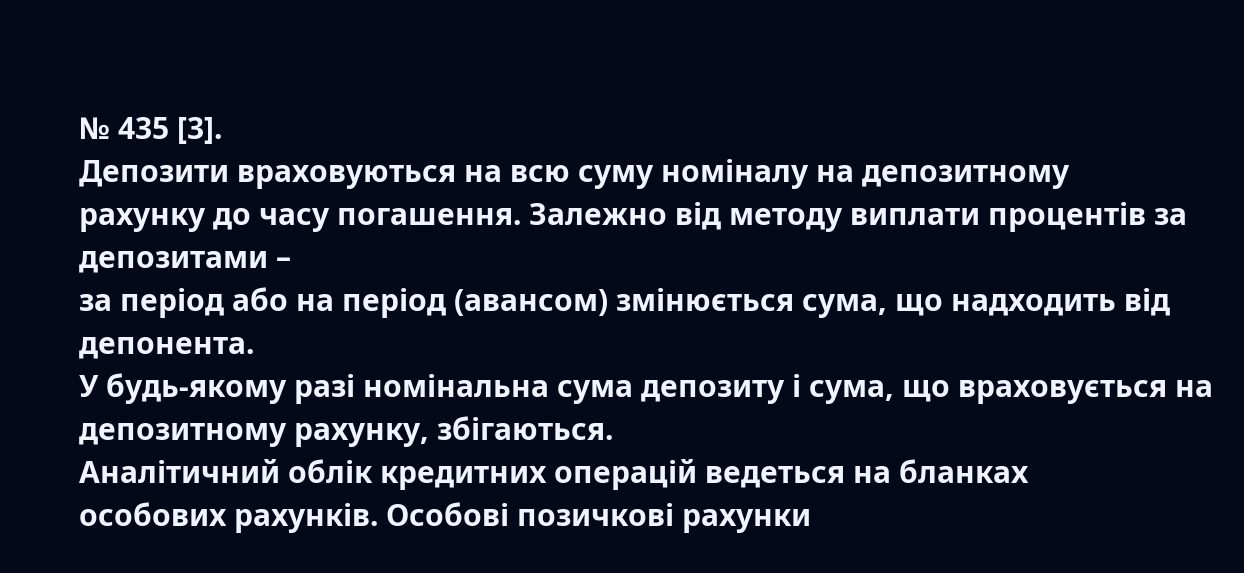№ 435 [3].
Депозити враховуються на всю суму номіналу на депозитному
рахунку до часу погашення. Залежно від методу виплати процентів за депозитами –
за період або на період (авансом) змінюється сума, що надходить від депонента.
У будь-якому разі номінальна сума депозиту і сума, що враховується на
депозитному рахунку, збігаються.
Аналітичний облік кредитних операцій ведеться на бланках
особових рахунків. Особові позичкові рахунки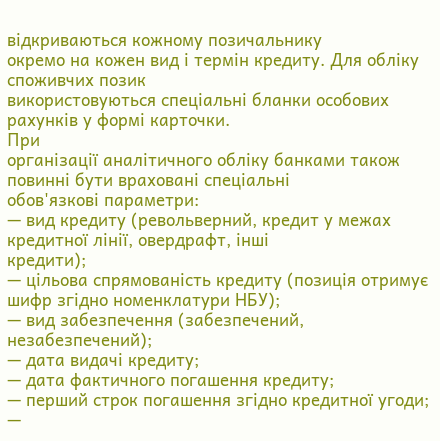відкриваються кожному позичальнику
окремо на кожен вид і термін кредиту. Для обліку споживчих позик
використовуються спеціальні бланки особових рахунків у формі карточки.
При
організації аналітичного обліку банками також повинні бути враховані спеціальні
обов'язкові параметри:
— вид кредиту (револьверний, кредит у межах кредитної лінії, овердрафт, інші
кредити);
— цільова спрямованість кредиту (позиція отримує шифр згідно номенклатури НБУ);
— вид забезпечення (забезпечений, незабезпечений);
— дата видачі кредиту;
— дата фактичного погашення кредиту;
— перший строк погашення згідно кредитної угоди;
—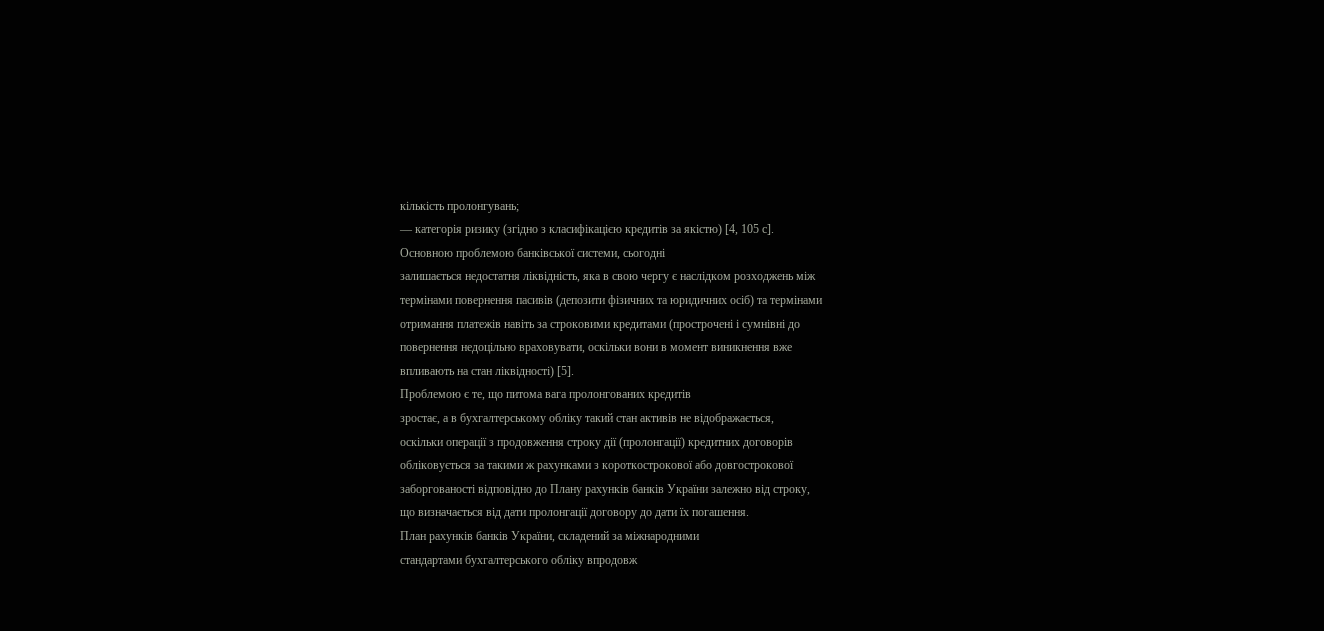кількість пролонгувань;
— категорія ризику (згідно з класифікацією кредитів за якістю) [4, 105 с].
Основною проблемою банківської системи, сьогодні
залишається недостатня ліквідність, яка в свою чергу є наслідком розходжень між
термінами повернення пасивів (депозити фізичних та юридичних осіб) та термінами
отримання платежів навіть за строковими кредитами (прострочені і сумнівні до
повернення недоцільно враховувати, оскільки вони в момент виникнення вже
впливають на стан ліквідності) [5].
Проблемою є те, що питома вага пролонгованих кредитів
зростає, а в бухгалтерському обліку такий стан активів не відображається,
оскільки операції з продовження строку дії (пролонгації) кредитних договорів
обліковується за такими ж рахунками з короткострокової або довгострокової
заборгованості відповідно до Плану рахунків банків України залежно від строку,
що визначається від дати пролонгації договору до дати їх погашення.
План рахунків банків України, складений за міжнародними
стандартами бухгалтерського обліку впродовж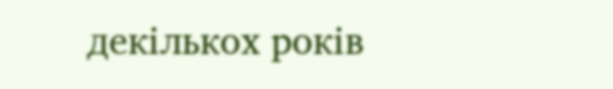декількох років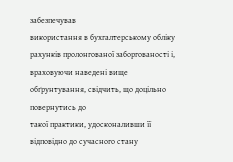забезпечував
використання в бухгалтерському обліку рахунків пролонгованої заборгованості і,
враховуючи наведені вище обґрунтування, свідчить, що доцільно повернутись до
такої практики, удосконаливши її відповідно до сучасного стану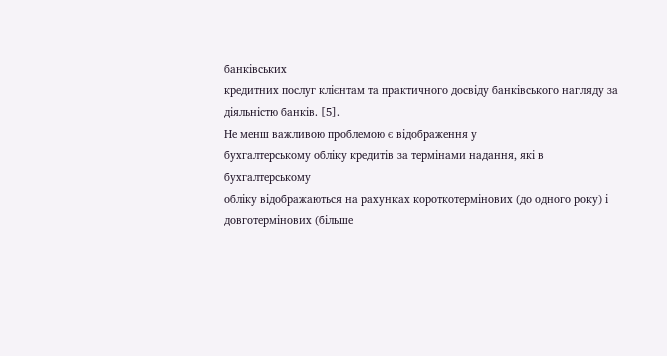банківських
кредитних послуг клієнтам та практичного досвіду банківського нагляду за
діяльністю банків. [5].
Не менш важливою проблемою є відображення у
бухгалтерському обліку кредитів за термінами надання, які в бухгалтерському
обліку відображаються на рахунках короткотермінових (до одного року) і
довготермінових (більше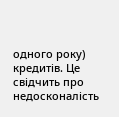одного року) кредитів. Це свідчить про недосконалість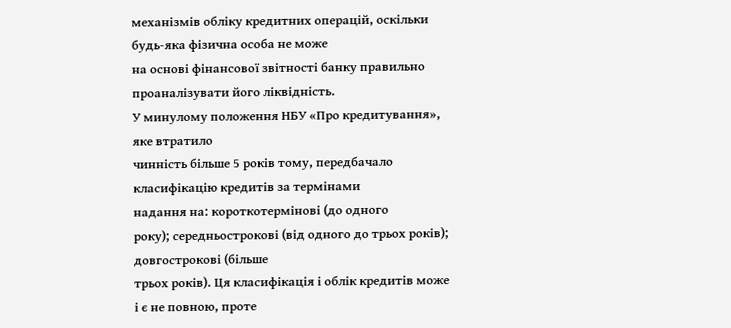механізмів обліку кредитних операцій, оскільки будь-яка фізична особа не може
на основі фінансової звітності банку правильно проаналізувати його ліквідність.
У минулому положення НБУ «Про кредитування», яке втратило
чинність більше 5 років тому, передбачало класифікацію кредитів за термінами
надання на: короткотермінові (до одного
року); середньострокові (від одного до трьох років); довгострокові (більше
трьох років). Ця класифікація і облік кредитів може і є не повною, проте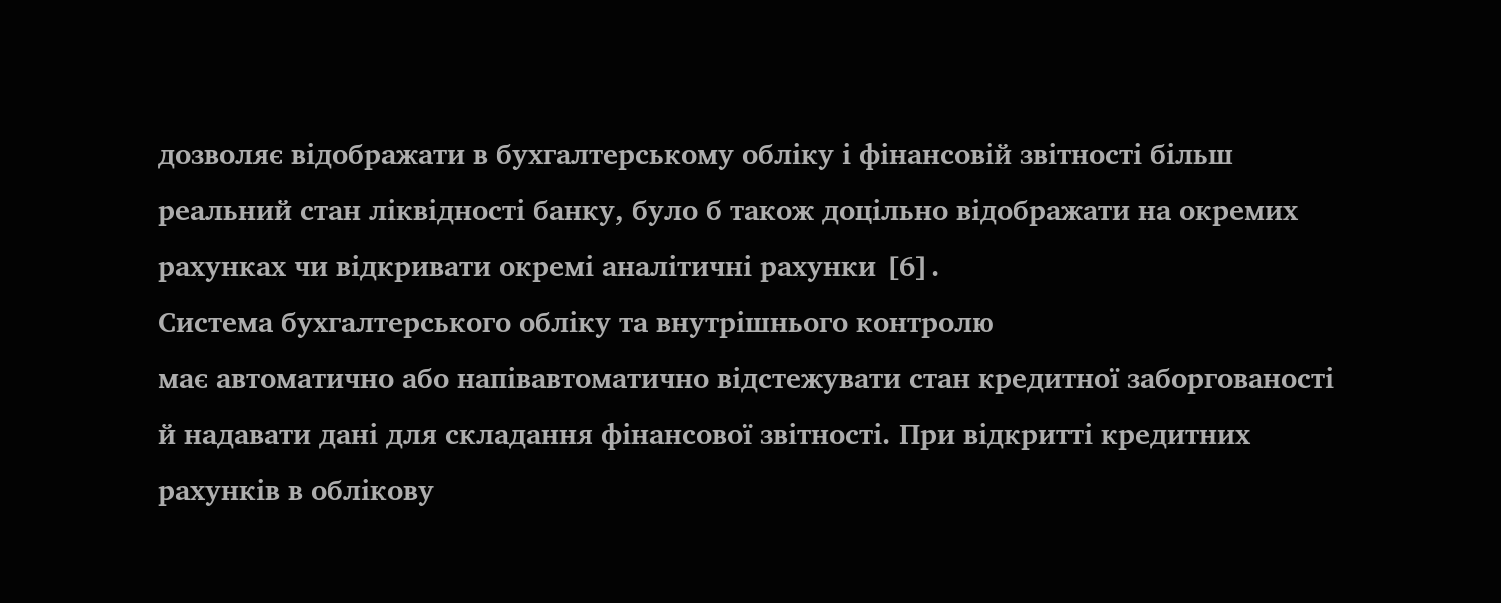дозволяє відображати в бухгалтерському обліку і фінансовій звітності більш
реальний стан ліквідності банку, було б також доцільно відображати на окремих
рахунках чи відкривати окремі аналітичні рахунки [6].
Система бухгалтерського обліку та внутрішнього контролю
має автоматично або напівавтоматично відстежувати стан кредитної заборгованості
й надавати дані для складання фінансової звітності. При відкритті кредитних
рахунків в облікову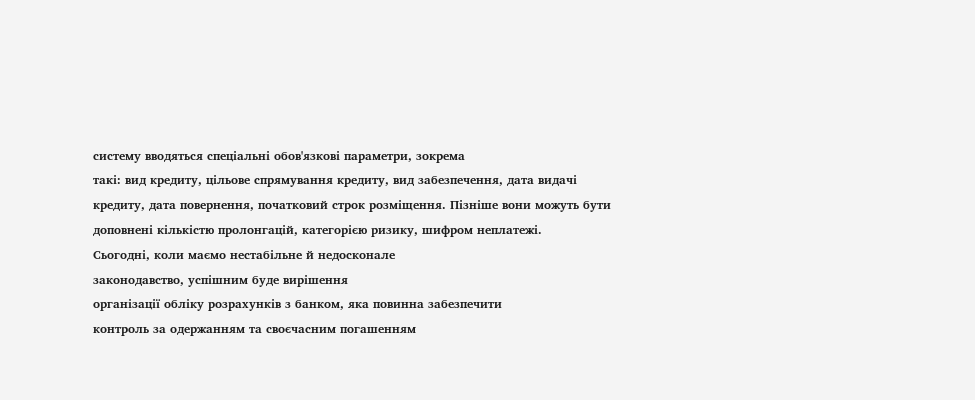систему вводяться спеціальні обов'язкові параметри, зокрема
такі: вид кредиту, цільове спрямування кредиту, вид забезпечення, дата видачі
кредиту, дата повернення, початковий строк розміщення. Пізніше вони можуть бути
доповнені кількістю пролонгацій, категорією ризику, шифром неплатежі.
Сьогодні, коли маємо нестабільне й недосконале
законодавство, успішним буде вирішення
організації обліку розрахунків з банком, яка повинна забезпечити
контроль за одержанням та своєчасним погашенням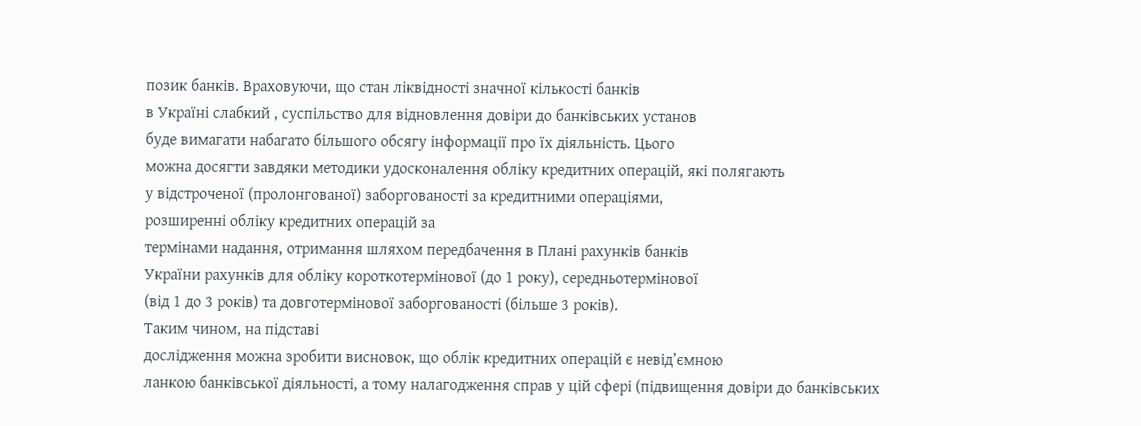позик банків. Враховуючи, що стан ліквідності значної кількості банків
в Україні слабкий , суспільство для відновлення довіри до банківських установ
буде вимагати набагато більшого обсягу інформації про їх діяльність. Цього
можна досягти завдяки методики удосконалення обліку кредитних операцій, які полягають
у відстроченої (пролонгованої) заборгованості за кредитними операціями,
розширенні обліку кредитних операцій за
термінами надання, отримання шляхом передбачення в Плані рахунків банків
України рахунків для обліку короткотермінової (до 1 року), середньотермінової
(від 1 до 3 років) та довготермінової заборгованості (більше 3 років).
Таким чином, на підставі
дослідження можна зробити висновок, що облік кредитних операцій є невід’ємною
ланкою банківської діяльності, а тому налагодження справ у цій сфері (підвищення довіри до банківських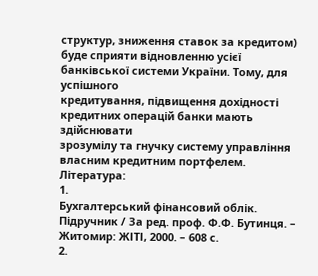структур, зниження ставок за кредитом) буде сприяти відновленню усієї
банківської системи України. Тому, для успішного
кредитування, підвищення дохідності кредитних операцій банки мають здійснювати
зрозумілу та гнучку систему управління власним кредитним портфелем.
Література:
1.
Бухгалтерський фінансовий облік. Підручник / За ред. проф. Ф.Ф. Бутинця. –
Житомир: ЖІТІ, 2000. – 608 с.
2.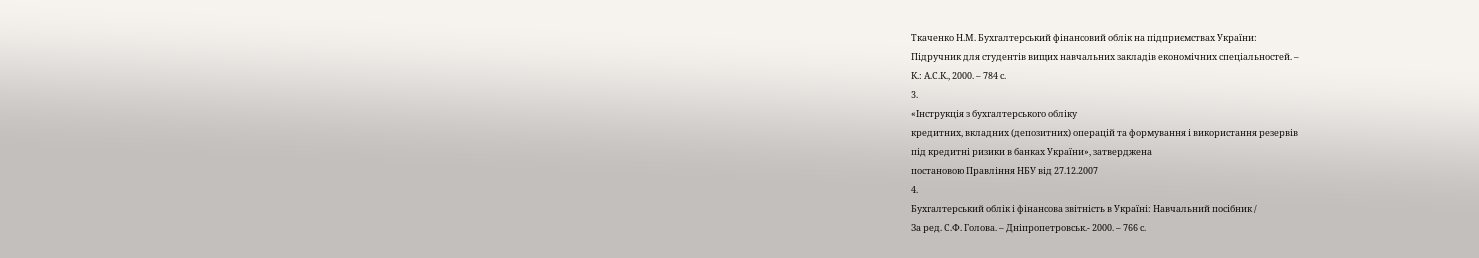Ткаченко Н.М. Бухгалтерський фінансовий облік на підприємствах України:
Підручник для студентів вищих навчальних закладів економічних спеціальностей. –
К.: А.С.К., 2000. – 784 с.
3.
«Інструкція з бухгалтерського обліку
кредитних, вкладних (депозитних) операцій та формування і використання резервів
під кредитні ризики в банках України», затверджена
постановою Правління НБУ від 27.12.2007
4.
Бухгалтерський облік і фінансова звітність в Україні: Навчальний посібник /
За ред. С.Ф. Голова. – Дніпропетровськ.- 2000. – 766 с.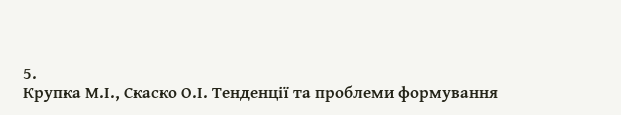5.
Крупка М.І., Скаско О.І. Тенденції та проблеми формування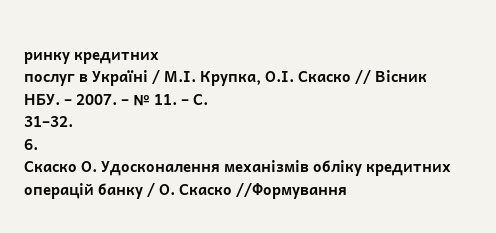ринку кредитних
послуг в Україні / М.І. Крупка, О.І. Скаско // Вісник НБУ. – 2007. – № 11. – С.
31–32.
6.
Скаско О. Удосконалення механізмів обліку кредитних
операцій банку / О. Скаско //Формування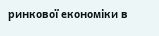ринкової економіки в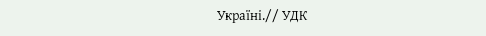Україні.// УДК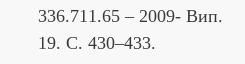336.711.65 – 2009- Вип. 19. С. 430–433.